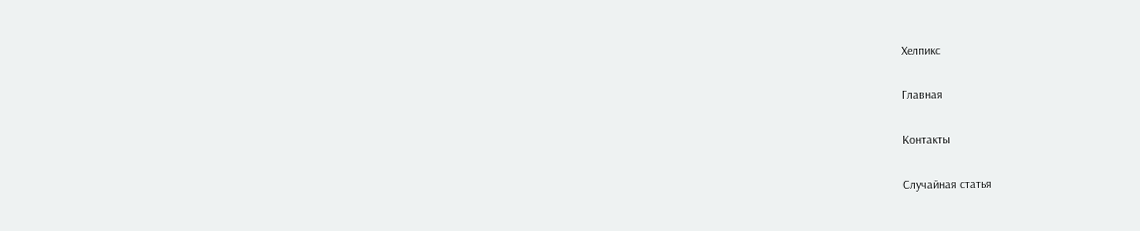Хелпикс

Главная

Контакты

Случайная статья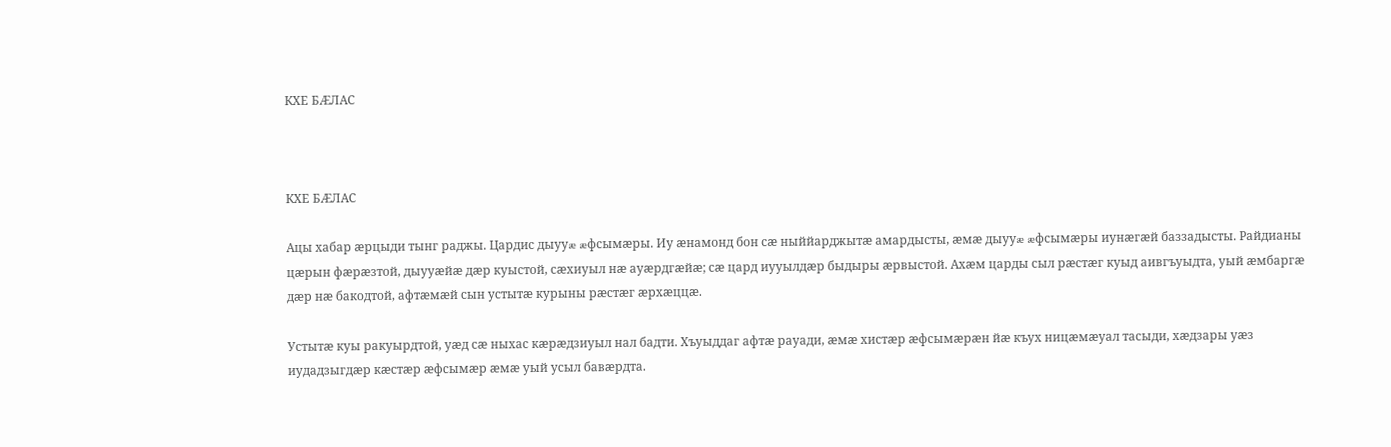КХЕ БÆЛАС



КХЕ БÆЛАС

Ацы хабар æрцыди тынг раджы. Цардис дыууæ æфсымæры. Иу æнамонд бон сæ ныййарджытæ амардысты, æмæ дыууæ æфсымæры иунæгæй баззадысты. Райдианы цæрын фæрæзтой, дыууæйæ дæр куыстой, сæхиуыл нæ ауæрдгæйæ; сæ цард иууылдæр быдыры æрвыстой. Ахæм царды сыл рæстæг куыд аивгъуыдта, уый æмбаргæ дæр нæ бакодтой, афтæмæй сын устытæ курыны рæстæг æрхæццæ.

Устытæ куы ракуырдтой, уæд сæ ныхас кæрæдзиуыл нал бадти. Хъуыддаг афтæ рауади, æмæ хистæр æфсымæрæн йæ къух ницæмæуал тасыди, хæдзары уæз иудадзыгдæр кæстæр æфсымæр æмæ уый усыл бавæрдта.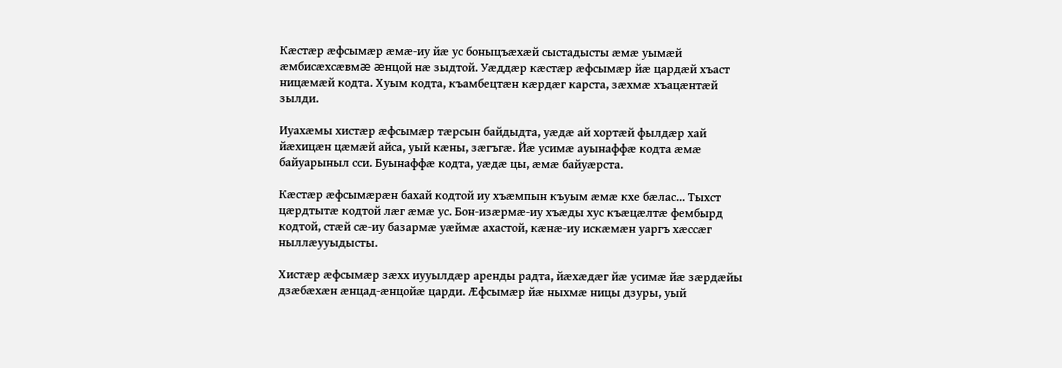Кæстæр æфсымæр æмæ-иу йæ ус боныцъæхæй сыстадысты æмæ уымæй æмбисæхсæвмæ æнцой нæ зыдтой. Уæддæр кæстæр æфсымæр йæ цардæй хъаст ницæмæй кодта. Хуым кодта, къамбецтæн кæрдæг карста, зæхмæ хъацæнтæй зылди.

Иуахæмы хистæр æфсымæр тæрсын байдыдта, уæдæ ай хортæй фылдæр хай йæхицæн цæмæй айса, уый кæны, зæгъгæ. Йæ усимæ ауынаффæ кодта æмæ байуарыныл сси. Буынаффæ кодта, уæдæ цы, æмæ байуæрста.

Кæстæр æфсымæрæн бахай кодтой иу хъæмпын къуым æмæ кхе бæлас... Тыхст цæрдтытæ кодтой лæг æмæ ус. Бон-изæрмæ-иу хъæды хус къæцæлтæ фембырд кодтой, стæй сæ-иу базармæ уæймæ ахастой, кæнæ-иу искæмæн уаргъ хæссæг ныллæууыдысты.

Хистæр æфсымæр зæхх иууылдæр аренды радта, йæхæдæг йæ усимæ йæ зæрдæйы дзæбæхæн æнцад-æнцойæ царди. Æфсымæр йæ ныхмæ ницы дзуры, уый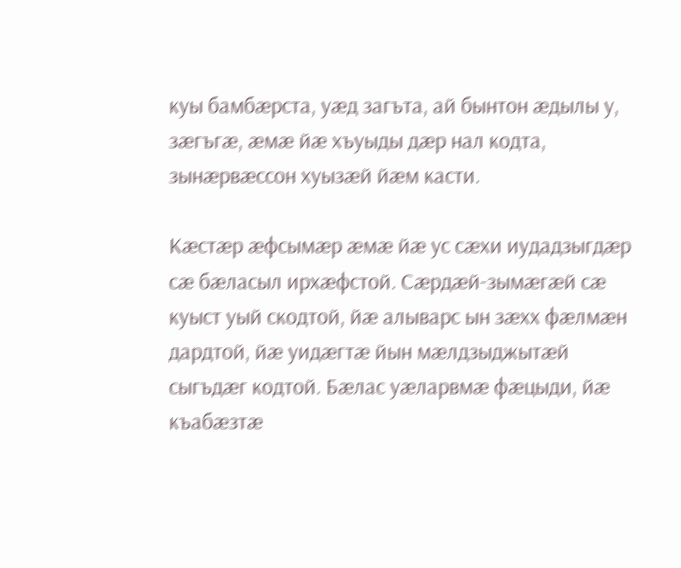куы бамбæрста, уæд загъта, ай бынтон æдылы у, зæгъгæ, æмæ йæ хъуыды дæр нал кодта, зынæрвæссон хуызæй йæм касти.

Кæстæр æфсымæр æмæ йæ ус сæхи иудадзыгдæр сæ бæласыл ирхæфстой. Сæрдæй-зымæгæй сæ куыст уый скодтой, йæ алыварс ын зæхх фæлмæн дардтой, йæ уидæгтæ йын мæлдзыджытæй сыгъдæг кодтой. Бæлас уæларвмæ фæцыди, йæ къабæзтæ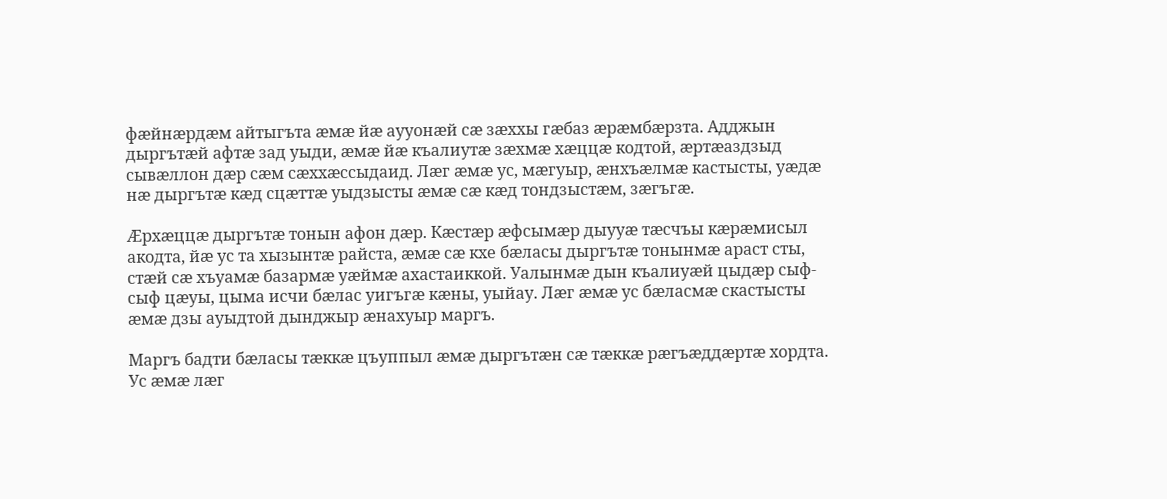фæйнæрдæм айтыгъта æмæ йæ аууонæй сæ зæххы гæбаз æрæмбæрзта. Адджын дыргътæй афтæ зад уыди, æмæ йæ къалиутæ зæхмæ хæццæ кодтой, æртæаздзыд сывæллон дæр сæм сæххæссыдаид. Лæг æмæ ус, мæгуыр, æнхъæлмæ кастысты, уæдæ нæ дыргътæ кæд сцæттæ уыдзысты æмæ сæ кæд тондзыстæм, зæгъгæ.

Æрхæццæ дыргътæ тонын афон дæр. Кæстæр æфсымæр дыууæ тæсчъы кæрæмисыл акодта, йæ ус та хызынтæ райста, æмæ сæ кхе бæласы дыргътæ тонынмæ араст сты, стæй сæ хъуамæ базармæ уæймæ ахастаиккой. Уалынмæ дын къалиуæй цыдæр сыф-сыф цæуы, цыма исчи бæлас уигъгæ кæны, уыйау. Лæг æмæ ус бæласмæ скастысты æмæ дзы ауыдтой дынджыр æнахуыр маргъ.

Маргъ бадти бæласы тæккæ цъуппыл æмæ дыргътæн сæ тæккæ рæгъæддæртæ хордта. Ус æмæ лæг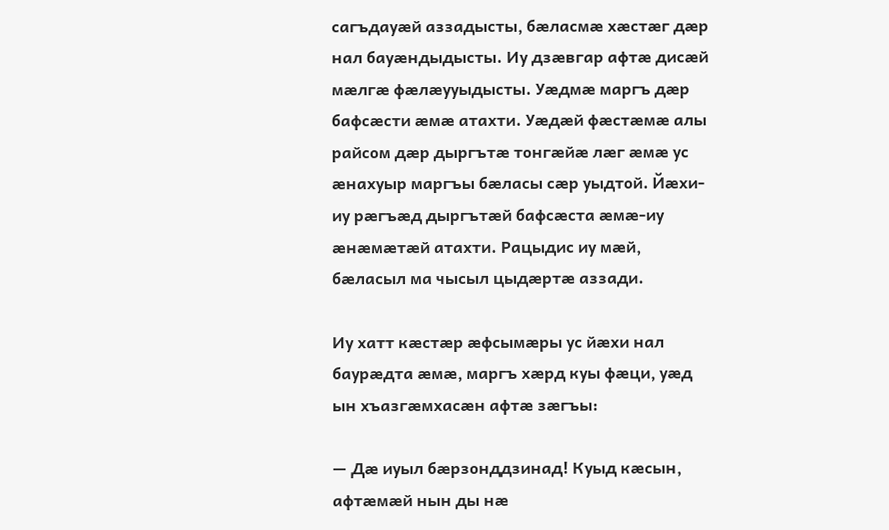сагъдауæй аззадысты, бæласмæ хæстæг дæр нал бауæндыдысты. Иу дзæвгар афтæ дисæй мæлгæ фæлæууыдысты. Уæдмæ маргъ дæр бафсæсти æмæ атахти. Уæдæй фæстæмæ алы райсом дæр дыргътæ тонгæйæ лæг æмæ ус æнахуыр маргъы бæласы сæр уыдтой. Йæхи-иу рæгъæд дыргътæй бафсæста æмæ-иу æнæмæтæй атахти. Рацыдис иу мæй, бæласыл ма чысыл цыдæртæ аззади.

Иу хатт кæстæр æфсымæры ус йæхи нал баурæдта æмæ, маргъ хæрд куы фæци, уæд ын хъазгæмхасæн афтæ зæгъы:

— Дæ иуыл бæрзонддзинад! Куыд кæсын, афтæмæй нын ды нæ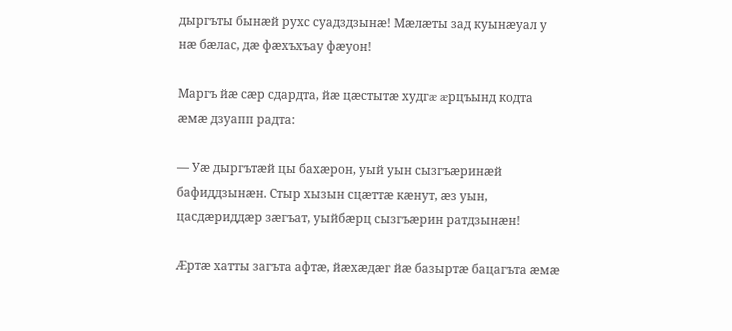дыргъты бынæй рухс суадздзынæ! Мæлæты зад куынæуал у нæ бæлас, дæ фæхъхъау фæуон!

Маргъ йæ сæр сдардта, йæ цæстытæ худгæ æрцъынд кодта æмæ дзуапп радта:

— Уæ дыргътæй цы бахæрон, уый уын сызгъæринæй бафиддзынæн. Стыр хызын сцæттæ кæнут, æз уын, цасдæриддæр зæгъат, уыйбæрц сызгъæрин ратдзынæн!

Æртæ хатты загъта афтæ, йæхæдæг йæ базыртæ бацагъта æмæ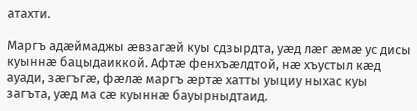атахти.

Маргъ адæймаджы æвзагæй куы сдзырдта, уæд лæг æмæ ус дисы куыннæ бацыдаиккой. Афтæ фенхъæлдтой, нæ хъустыл кæд ауади, зæгъгæ, фæлæ маргъ æртæ хатты уыциу ныхас куы загъта, уæд ма сæ куыннæ бауырныдтаид.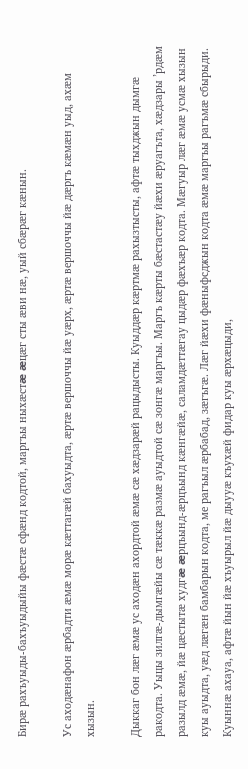Бирæ рахъуыды-бахъуыдыйы фæстæ сфæнд кодтой, маргъы ныхæстæ æцæг сты æви нæ, уый сбæрæг кæнын.

Ус аходæнафон æрбадти æмæ морæ кæттагæй бахуыдта, æртæ вершоччы йæ уæрх, æртæ вершоччы йæ дæргъ кæмæн уыд, ахæм хызын.

Дыккаг бон лæг æмæ ус аходæн ахордтой æмæ сæ хæдзарæй рацыдысты. Куыддæр кæртмæ рахызтысты, афтæ тыхджын дымгæ ракодта. Уыцы зилгæ-дымгæйы сæ тæккæ размæ ауыдтой сæ зонгæ маргъы. Маргъ кæрты бæстастæу йæхи æруагъта, хæдзары ’рдæм разылд æмæ, йæ цæстытæ худгæ æрцъынд-æрцъынд кæнгæйæ, саламдæттæгау цыдæр фæхъæр кодта. Мæгуыр лæг æмæ усмæ хызын куы ауыдта, уæд лæгæн бамбарын кодта, ме рагъыл æрбабад, зæгъгæ. Лæг йæхи фæныфсджын кодта æмæ маргъы рагъмæ сбырыди. Куыннæ ахауа, афтæ йын йæ хъуырыл йæ дыууæ къухæй фидар куы æрхæцыди,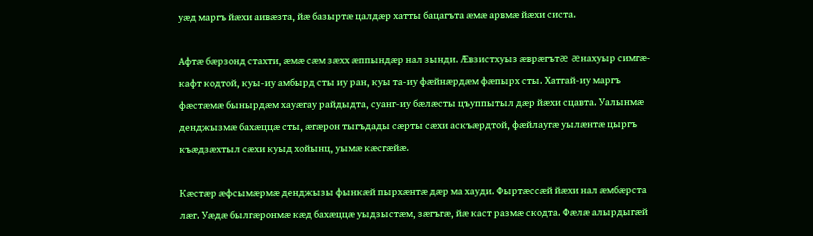уæд маргъ йæхи аивæзта, йæ базыртæ цалдæр хатты бацагъта æмæ арвмæ йæхи систа.

Афтæ бæрзонд стахти, æмæ сæм зæхх æппындæр нал зынди. Æвзистхуыз æврæгътæ æнахуыр симгæ-кафт кодтой, куы-иу амбырд сты иу ран, куы та-иу фæйнæрдæм фæпырх сты. Хатгай-иу маргъ фæстæмæ бынырдæм хауæгау райдыдта, суанг-иу бæлæсты цъуппытыл дæр йæхи сцавта. Уалынмæ денджызмæ бахæццæ сты, æгæрон тыгъдады сæрты сæхи аскъæрдтой, фæйлаугæ уылæнтæ цыргъ къæдзæхтыл сæхи куыд хойынц, уымæ кæсгæйæ.

Кæстæр æфсымæрмæ денджызы фынкæй пырхæнтæ дæр ма хауди. Фыртæссæй йæхи нал æмбæрста лæг. Уæдæ былгæронмæ кæд бахæццæ уыдзыстæм, зæгъгæ, йæ каст размæ скодта. Фæлæ алырдыгæй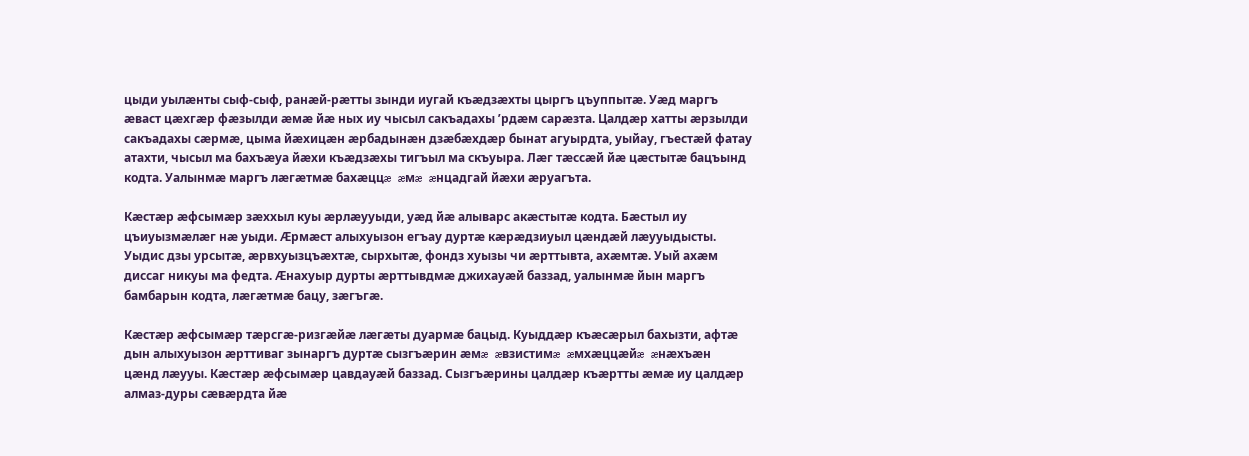цыди уылæнты сыф-сыф, ранæй-рæтты зынди иугай къæдзæхты цыргъ цъуппытæ. Уæд маргъ æваст цæхгæр фæзылди æмæ йæ ных иу чысыл сакъадахы ’рдæм сарæзта. Цалдæр хатты æрзылди сакъадахы сæрмæ, цыма йæхицæн æрбадынæн дзæбæхдæр бынат агуырдта, уыйау, гъестæй фатау атахти, чысыл ма бахъæуа йæхи къæдзæхы тигъыл ма скъуыра. Лæг тæссæй йæ цæстытæ бацъынд кодта. Уалынмæ маргъ лæгæтмæ бахæццæ æмæ æнцадгай йæхи æруагъта.

Кæстæр æфсымæр зæххыл куы æрлæууыди, уæд йæ алыварс акæстытæ кодта. Бæстыл иу цъиуызмæлæг нæ уыди. Æрмæст алыхуызон егъау дуртæ кæрæдзиуыл цæндæй лæууыдысты. Уыдис дзы урсытæ, æрвхуызцъæхтæ, сырхытæ, фондз хуызы чи æрттывта, ахæмтæ. Уый ахæм диссаг никуы ма федта. Æнахуыр дурты æрттывдмæ джихауæй баззад, уалынмæ йын маргъ бамбарын кодта, лæгæтмæ бацу, зæгъгæ.

Кæстæр æфсымæр тæрсгæ-ризгæйæ лæгæты дуармæ бацыд. Куыддæр къæсæрыл бахызти, афтæ дын алыхуызон æрттиваг зынаргъ дуртæ сызгъæрин æмæ æвзистимæ æмхæццæйæ æнæхъæн цæнд лæууы. Кæстæр æфсымæр цавдауæй баззад. Сызгъæрины цалдæр къæртты æмæ иу цалдæр алмаз-дуры сæвæрдта йæ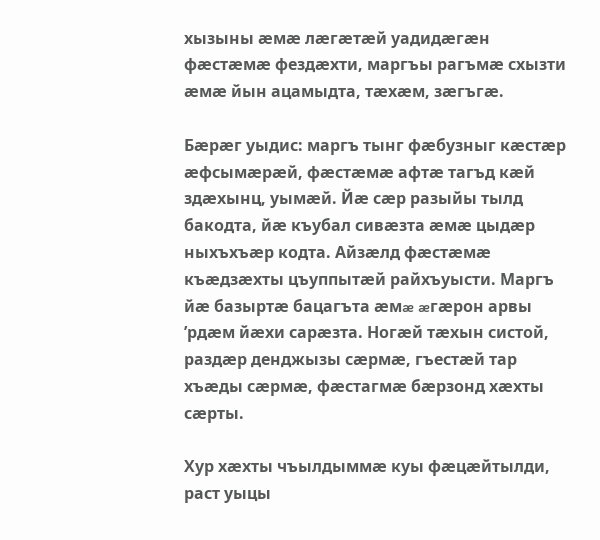хызыны æмæ лæгæтæй уадидæгæн фæстæмæ фездæхти, маргъы рагъмæ схызти æмæ йын ацамыдта, тæхæм, зæгъгæ.

Бæрæг уыдис: маргъ тынг фæбузныг кæстæр æфсымæрæй, фæстæмæ афтæ тагъд кæй здæхынц, уымæй. Йæ сæр разыйы тылд бакодта, йæ къубал сивæзта æмæ цыдæр ныхъхъæр кодта. Айзæлд фæстæмæ къæдзæхты цъуппытæй райхъуысти. Маргъ йæ базыртæ бацагъта æмæ æгæрон арвы ’рдæм йæхи сарæзта. Ногæй тæхын систой, раздæр денджызы сæрмæ, гъестæй тар хъæды сæрмæ, фæстагмæ бæрзонд хæхты сæрты.

Хур хæхты чъылдыммæ куы фæцæйтылди, раст уыцы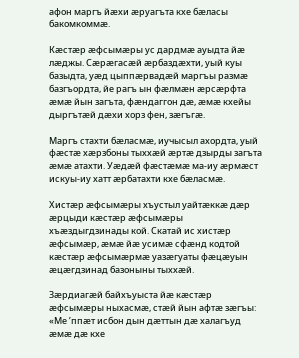афон маргъ йæхи æруагъта кхе бæласы бакомкоммæ.

Кæстæр æфсымæры ус дардмæ ауыдта йæ лæджы. Сæрæгасæй æрбаздæхти, уый куы базыдта, уæд цыппæрвадæй маргъы размæ базгъордта, йе рагъ ын фæлмæн æрсæрфта æмæ йын загъта, фæндаггон дæ, æмæ кхейы дыргътæй дæхи хорз фен, зæгъгæ.

Маргъ стахти бæласмæ, иучысыл ахордта, уый фæстæ хæрзбоны тыххæй æртæ дзырды загъта æмæ атахти. Уæдæй фæстæмæ ма-иу æрмæст искуы-иу хатт æрбатахти кхе бæласмæ.

Хистæр æфсымæры хъустыл уайтæккæ дæр æрцыди кæстæр æфсымæры хъæздыгдзинады кой. Скатай ис хистæр æфсымæр, æмæ йæ усимæ сфæнд кодтой кæстæр æфсымæрмæ уазæгуаты фæцæуын æцæгдзинад базоныны тыххæй.

Зæрдиагæй байхъуыста йæ кæстæр æфсымæры ныхасмæ, стæй йын афтæ зæгъы: «Ме ’ппæт исбон дын дæттын дæ халагъуд æмæ дæ кхе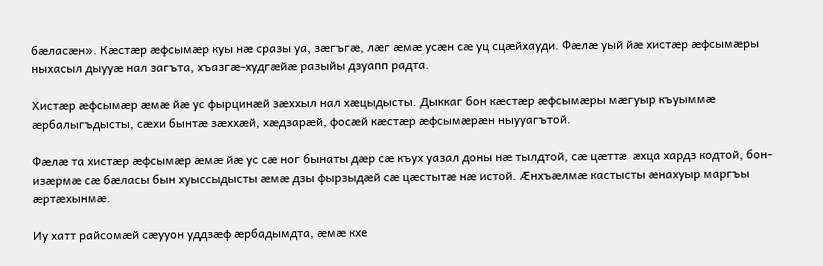бæласæн». Кæстæр æфсымæр куы нæ сразы уа, зæгъгæ, лæг æмæ усæн сæ уц сцæйхауди. Фæлæ уый йæ хистæр æфсымæры ныхасыл дыууæ нал загъта, хъазгæ-худгæйæ разыйы дзуапп радта.

Хистæр æфсымæр æмæ йæ ус фырцинæй зæххыл нал хæцыдысты. Дыккаг бон кæстæр æфсымæры мæгуыр къуыммæ æрбалыгъдысты, сæхи бынтæ зæххæй, хæдзарæй, фосæй кæстæр æфсымæрæн ныууагътой.

Фæлæ та хистæр æфсымæр æмæ йæ ус сæ ног бынаты дæр сæ къух уазал доны нæ тылдтой, сæ цæттæ æхца хардз кодтой, бон-изæрмæ сæ бæласы бын хуыссыдысты æмæ дзы фырзыдæй сæ цæстытæ нæ истой. Æнхъæлмæ кастысты æнахуыр маргъы æртæхынмæ.

Иу хатт райсомæй сæууон уддзæф æрбадымдта, æмæ кхе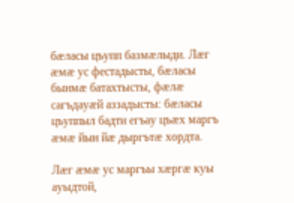бæласы цъупп базмæлыди. Лæг æмæ ус фестадысты, бæласы бынмæ батахтысты, фæлæ сагъдауæй аззадысты: бæласы цъуппыл бадти егъау цъæх маргъ æмæ йын йæ дыргътæ хордта.

Лæг æмæ ус маргъы хæргæ куы ауыдтой,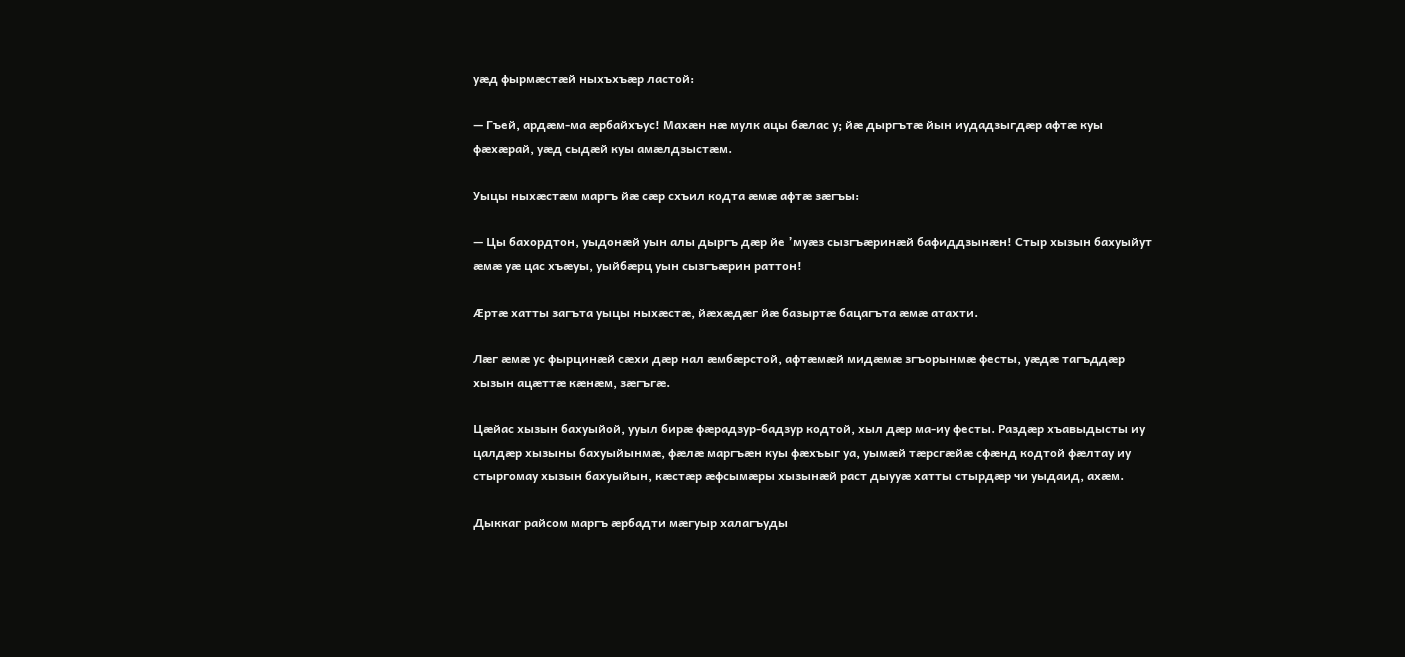уæд фырмæстæй ныхъхъæр ластой:

— Гъей, ардæм-ма æрбайхъус! Махæн нæ мулк ацы бæлас у; йæ дыргътæ йын иудадзыгдæр афтæ куы фæхæрай, уæд сыдæй куы амæлдзыстæм.

Уыцы ныхæстæм маргъ йæ сæр схъил кодта æмæ афтæ зæгъы:

— Цы бахордтон, уыдонæй уын алы дыргъ дæр йе ’муæз сызгъæринæй бафиддзынæн! Стыр хызын бахуыйут æмæ уæ цас хъæуы, уыйбæрц уын сызгъæрин раттон!

Æртæ хатты загъта уыцы ныхæстæ, йæхæдæг йæ базыртæ бацагъта æмæ атахти.

Лæг æмæ ус фырцинæй сæхи дæр нал æмбæрстой, афтæмæй мидæмæ згъорынмæ фесты, уæдæ тагъддæр хызын ацæттæ кæнæм, зæгъгæ.

Цæйас хызын бахуыйой, ууыл бирæ фæрадзур-бадзур кодтой, хыл дæр ма-иу фесты. Раздæр хъавыдысты иу цалдæр хызыны бахуыйынмæ, фæлæ маргъæн куы фæхъыг уа, уымæй тæрсгæйæ сфæнд кодтой фæлтау иу стыргомау хызын бахуыйын, кæстæр æфсымæры хызынæй раст дыууæ хатты стырдæр чи уыдаид, ахæм.

Дыккаг райсом маргъ æрбадти мæгуыр халагъуды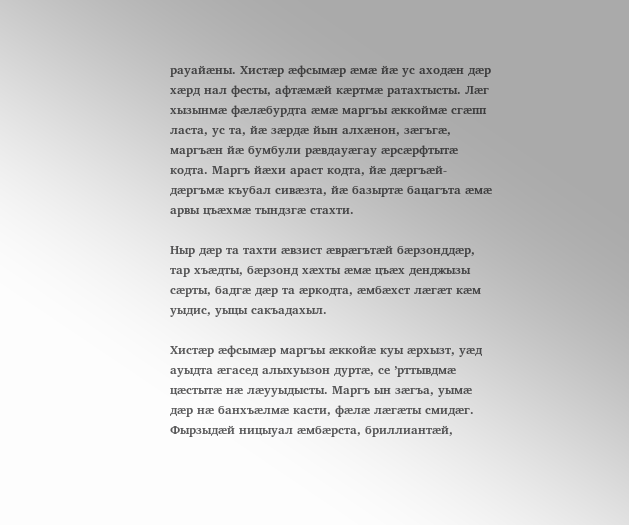рауайæны. Хистæр æфсымæр æмæ йæ ус аходæн дæр хæрд нал фесты, афтæмæй кæртмæ ратахтысты. Лæг хызынмæ фæлæбурдта æмæ маргъы æккоймæ сгæпп ласта, ус та, йæ зæрдæ йын алхæнон, зæгъгæ, маргъæн йæ бумбули рæвдауæгау æрсæрфтытæ кодта. Маргъ йæхи араст кодта, йæ дæргъæй-дæргъмæ къубал сивæзта, йæ базыртæ бацагъта æмæ арвы цъæхмæ тындзгæ стахти.

Ныр дæр та тахти æвзист æврæгътæй бæрзонддæр, тар хъæдты, бæрзонд хæхты æмæ цъæх денджызы сæрты, бадгæ дæр та æркодта, æмбæхст лæгæт кæм уыдис, уыцы сакъадахыл.

Хистæр æфсымæр маргъы æккойæ куы æрхызт, уæд ауыдта æгасед алыхуызон дуртæ, се ’рттывдмæ цæстытæ нæ лæууыдысты. Маргъ ын зæгъа, уымæ дæр нæ банхъæлмæ касти, фæлæ лæгæты смидæг. Фырзыдæй ницыуал æмбæрста, бриллиантæй,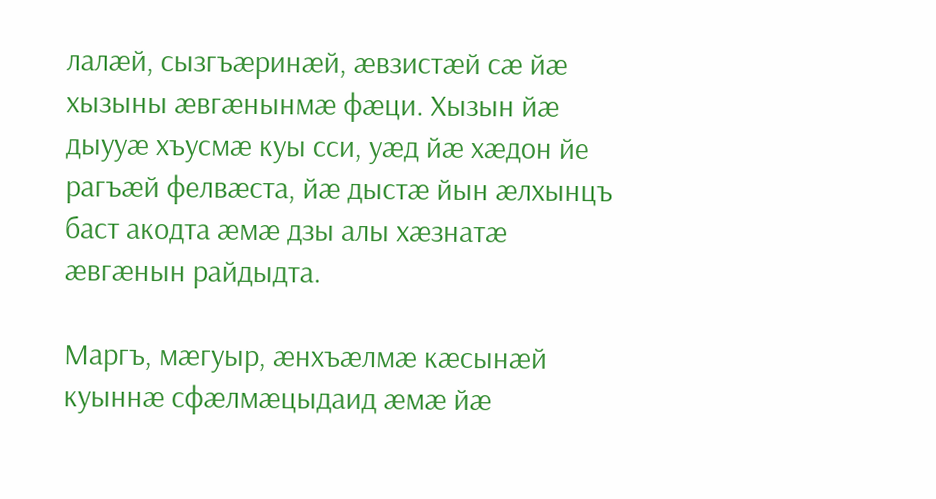лалæй, сызгъæринæй, æвзистæй сæ йæ хызыны æвгæнынмæ фæци. Хызын йæ дыууæ хъусмæ куы сси, уæд йæ хæдон йе рагъæй фелвæста, йæ дыстæ йын æлхынцъ баст акодта æмæ дзы алы хæзнатæ æвгæнын райдыдта.

Маргъ, мæгуыр, æнхъæлмæ кæсынæй куыннæ сфæлмæцыдаид æмæ йæ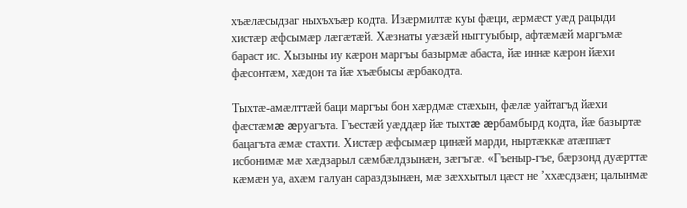хъæлæсыдзаг ныхъхъæр кодта. Изæрмилтæ куы фæци, æрмæст уæд рацыди хистæр æфсымæр лæгæтæй. Хæзнаты уæзæй ныггуыбыр, афтæмæй маргъмæ бараст ис. Хызыны иу кæрон маргъы базырмæ абаста, йæ иннæ кæрон йæхи фæсонтæм, хæдон та йæ хъæбысы æрбакодта.

Тыхтæ-амæлттæй баци маргъы бон хæрдмæ стæхын, фæлæ уайтагъд йæхи фæстæмæ æруагъта. Гъестæй уæддæр йæ тыхтæ æрбамбырд кодта, йæ базыртæ бацагъта æмæ стахти. Хистæр æфсымæр цинæй марди, ныртæккæ атæппæт исбонимæ мæ хæдзарыл сæмбæлдзынæн, зæгъгæ. «Гъеныр-гъе, бæрзонд дуæрттæ кæмæн уа, ахæм галуан сараздзынæн, мæ зæххытыл цæст не ’ххæсдзæн; цалынмæ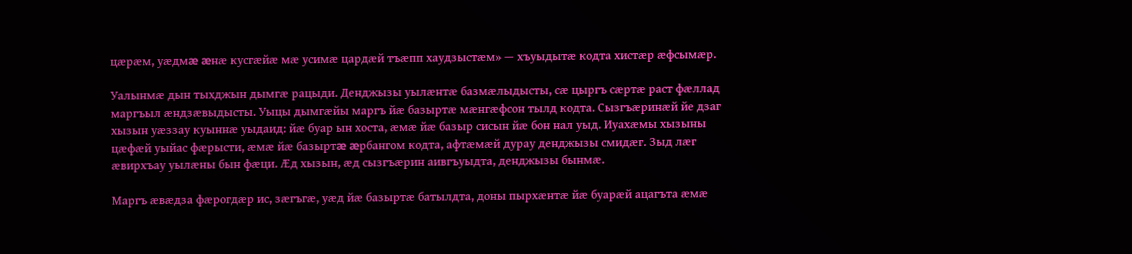цæрæм, уæдмæ æнæ кусгæйæ мæ усимæ цардæй тъæпп хаудзыстæм» — хъуыдытæ кодта хистæр æфсымæр.

Уалынмæ дын тыхджын дымгæ рацыди. Денджызы уылæнтæ базмæлыдысты, сæ цыргъ сæртæ раст фæллад маргъыл æндзæвыдысты. Уыцы дымгæйы маргъ йæ базыртæ мæнгæфсон тылд кодта. Сызгъæринæй йе дзаг хызын уæззау куыннæ уыдаид: йæ буар ын хоста, æмæ йæ базыр сисын йæ бон нал уыд. Иуахæмы хызыны цæфæй уыйас фæрысти, æмæ йæ базыртæ æрбангом кодта, афтæмæй дурау денджызы смидæг. Зыд лæг æвирхъау уылæны бын фæци. Æд хызын, æд сызгъæрин аивгъуыдта, денджызы бынмæ.

Маргъ æвæдза фæрогдæр ис, зæгъгæ, уæд йæ базыртæ батылдта, доны пырхæнтæ йæ буарæй ацагъта æмæ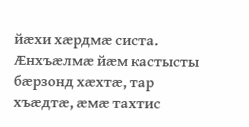йæхи хæрдмæ систа. Æнхъæлмæ йæм кастысты бæрзонд хæхтæ, тар хъæдтæ, æмæ тахтис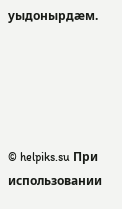уыдонырдæм.





© helpiks.su При использовании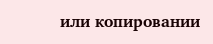или копировании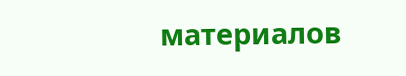материалов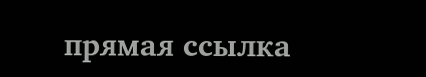прямая ссылка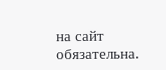на сайт обязательна.